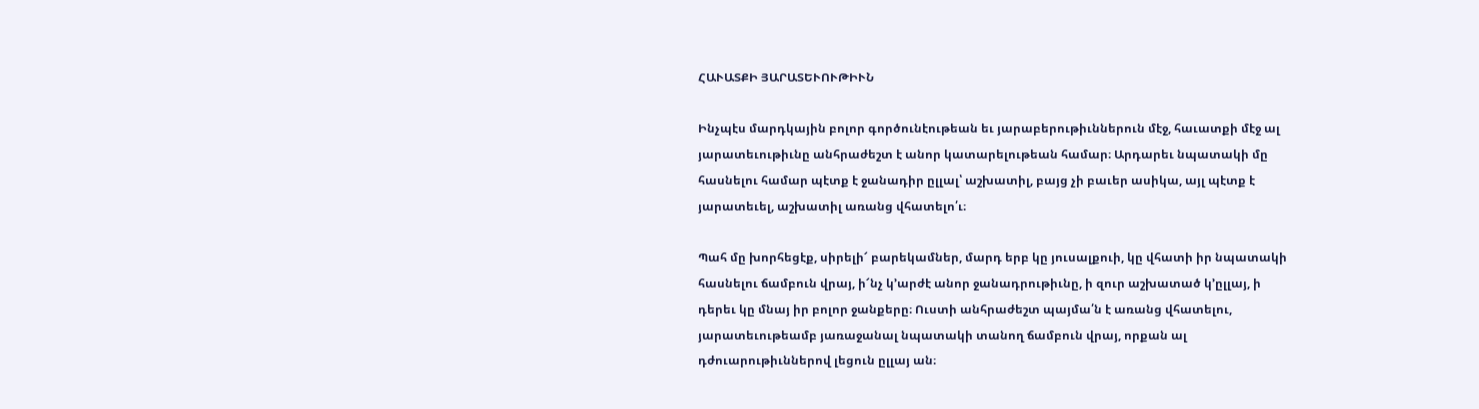ՀԱՒԱՏՔԻ ՅԱՐԱՏԵՒՈՒԹԻՒՆ

Ինչպէս մարդկային բոլոր գործունէութեան եւ յարաբերութիւններուն մէջ, հաւատքի մէջ ալ յարատեւութիւնը անհրաժեշտ է անոր կատարելութեան համար։ Արդարեւ նպատակի մը հասնելու համար պէտք է ջանադիր ըլլալ՝ աշխատիլ, բայց չի բաւեր ասիկա, այլ պէտք է յարատեւել, աշխատիլ առանց վհատելո՛ւ։

Պահ մը խորհեցէք, սիրելի՜ բարեկամներ, մարդ երբ կը յուսալքուի, կը վհատի իր նպատակի հասնելու ճամբուն վրայ, ի՜նչ կ՚արժէ անոր ջանադրութիւնը, ի զուր աշխատած կ՚ըլլայ, ի դերեւ կը մնայ իր բոլոր ջանքերը։ Ուստի անհրաժեշտ պայմա՛ն է առանց վհատելու, յարատեւութեամբ յառաջանալ նպատակի տանող ճամբուն վրայ, որքան ալ դժուարութիւններով լեցուն ըլլայ ան։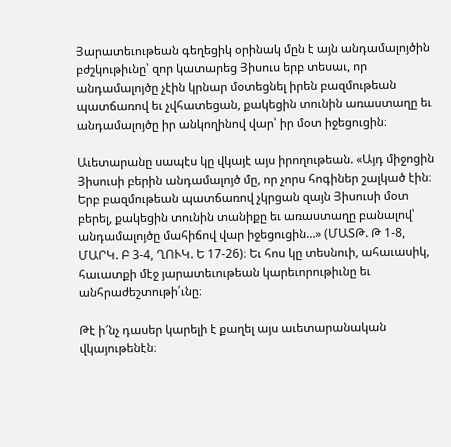Յարատեւութեան գեղեցիկ օրինակ մըն է այն անդամալոյծին բժշկութիւնը՝ զոր կատարեց Յիսուս երբ տեսաւ, որ անդամալոյծը չէին կրնար մօտեցնել իրեն բազմութեան պատճառով եւ չվհատեցան, քակեցին տունին առաստաղը եւ անդամալոյծը իր անկողինով վար՝ իր մօտ իջեցուցին։

Աւետարանը սապէս կը վկայէ այս իրողութեան. «Այդ միջոցին Յիսուսի բերին անդամալոյծ մը, որ չորս հոգիներ շալկած էին։ Երբ բազմութեան պատճառով չկրցան զայն Յիսուսի մօտ բերել, քակեցին տունին տանիքը եւ առաստաղը բանալով՝ անդամալոյծը մահիճով վար իջեցուցին…» (ՄԱՏԹ. Թ 1-8, ՄԱՐԿ. Բ 3-4, ՂՈՒԿ. Ե 17-26)։ Եւ հոս կը տեսնուի, ահաւասիկ, հաւատքի մէջ յարատեւութեան կարեւորութիւնը եւ անհրաժեշտութի՛ւնը։

Թէ ի՜նչ դասեր կարելի է քաղել այս աւետարանական վկայութենէն։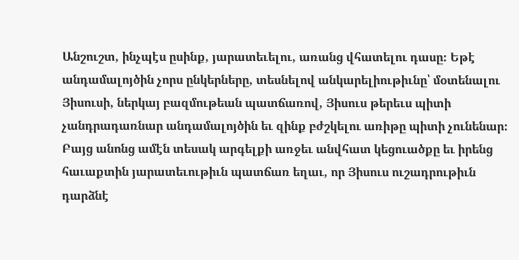Անշուշտ, ինչպէս ըսինք, յարատեւելու, առանց վհատելու դասը։ Եթէ անդամալոյծին չորս ընկերները, տեսնելով անկարելիութիւնը՝ մօտենալու  Յիսուսի, ներկայ բազմութեան պատճառով, Յիսուս թերեւս պիտի չանդրադառնար անդամալոյծին եւ զինք բժշկելու առիթը պիտի չունենար։ Բայց անոնց ամէն տեսակ արգելքի առջեւ անվհատ կեցուածքը եւ իրենց հաւաքտին յարատեւութիւն պատճառ եղաւ, որ Յիսուս ուշադրութիւն դարձնէ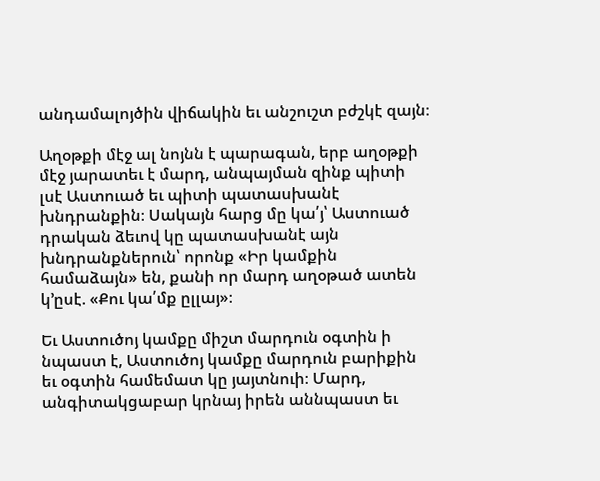անդամալոյծին վիճակին եւ անշուշտ բժշկէ զայն։

Աղօթքի մէջ ալ նոյնն է պարագան, երբ աղօթքի մէջ յարատեւ է մարդ, անպայման զինք պիտի լսէ Աստուած եւ պիտի պատասխանէ խնդրանքին։ Սակայն հարց մը կա՛յ՝ Աստուած դրական ձեւով կը պատասխանէ այն խնդրանքներուն՝ որոնք «Իր կամքին համաձայն» են, քանի որ մարդ աղօթած ատեն կ՚ըսէ. «Քու կա՛մք ըլլայ»։

Եւ Աստուծոյ կամքը միշտ մարդուն օգտին ի նպաստ է, Աստուծոյ կամքը մարդուն բարիքին եւ օգտին համեմատ կը յայտնուի։ Մարդ, անգիտակցաբար կրնայ իրեն աննպաստ եւ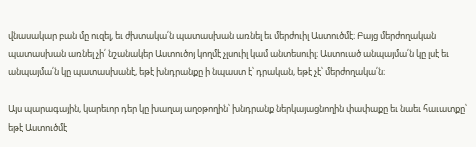վնասակար բան մը ուզել, եւ ժխտակա՛ն պատասխան առնել եւ մերժուիլ Աստուծմէ։ Բայց մերժողական պատասխան առնել չի՛ նշանակեր Աստուծոյ կողմէ չլսուիլ կամ անտեսուիլ։ Աստուած անպայմա՛ն կը լսէ եւ անպայմա՛ն կը պատասխանէ, եթէ խնդրանքը ի նպաստ է՝ դրական, եթէ չէ՝ մերժողակա՛ն։

Այս պարագային, կարեւոր դեր կը խաղայ աղօթողին՝ խնդրանք ներկայացնողին փափաքը եւ նաեւ հաւատքը՝ եթէ Աստուծմէ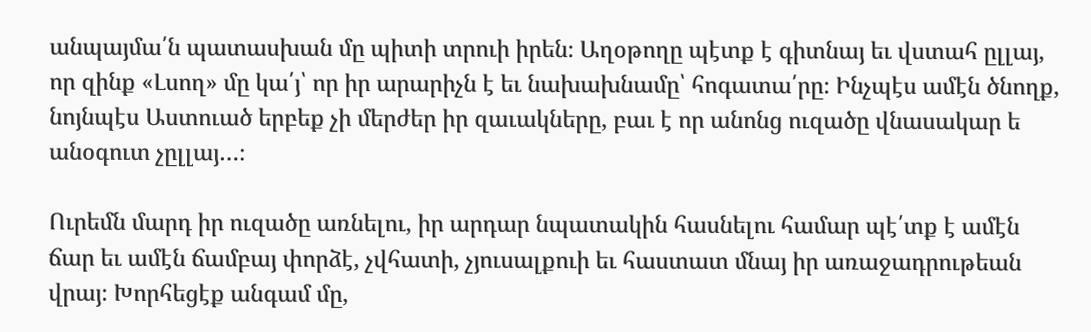անպայմա՛ն պատասխան մը պիտի տրուի իրեն։ Աղօթողը պէտք է գիտնայ եւ վստահ ըլլայ, որ զինք «Լսող» մը կա՛յ՝ որ իր արարիչն է եւ նախախնամը՝ հոգատա՛րը։ Ինչպէս ամէն ծնողք, նոյնպէս Աստուած երբեք չի մերժեր իր զաւակները, բաւ է որ անոնց ուզածը վնասակար ե անօգուտ չըլլայ…։

Ուրեմն մարդ իր ուզածը առնելու, իր արդար նպատակին հասնելու համար պէ՛տք է ամէն ճար եւ ամէն ճամբայ փորձէ, չվհատի, չյուսալքուի եւ հաստատ մնայ իր առաջադրութեան վրայ։ Խորհեցէք անգամ մը,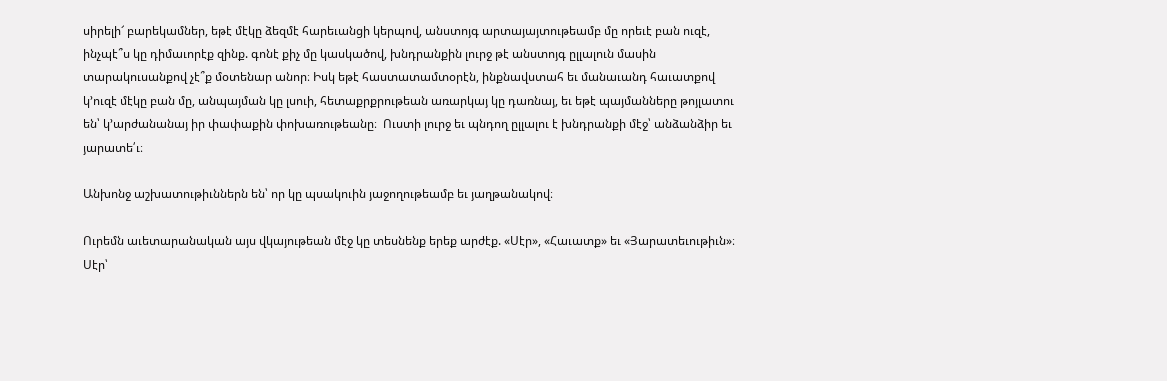սիրելի՜ բարեկամներ, եթէ մէկը ձեզմէ հարեւանցի կերպով, անստոյգ արտայայտութեամբ մը որեւէ բան ուզէ, ինչպէ՞ս կը դիմաւորէք զինք. գոնէ քիչ մը կասկածով, խնդրանքին լուրջ թէ անստոյգ ըլլալուն մասին տարակուսանքով չէ՞ք մօտենար անոր։ Իսկ եթէ հաստատամտօրէն, ինքնավստահ եւ մանաւանդ հաւատքով կ՚ուզէ մէկը բան մը, անպայման կը լսուի, հետաքրքրութեան առարկայ կը դառնայ, եւ եթէ պայմանները թոյլատու են՝ կ՚արժանանայ իր փափաքին փոխառութեանը։  Ուստի լուրջ եւ պնդող ըլլալու է խնդրանքի մէջ՝ անձանձիր եւ յարատե՛ւ։

Անխոնջ աշխատութիւններն են՝ որ կը պսակուին յաջողութեամբ եւ յաղթանակով։

Ուրեմն աւետարանական այս վկայութեան մէջ կը տեսնենք երեք արժէք. «Սէր», «Հաւատք» եւ «Յարատեւութիւն»։ Սէր՝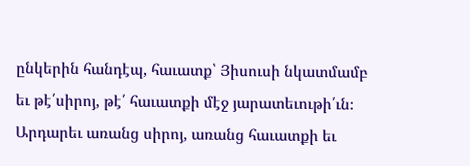ընկերին հանդէպ, հաւատք՝ Յիսուսի նկատմամբ եւ թէ՛սիրոյ, թէ՛ հաւատքի մէջ յարատեւութի՛ւն։ Արդարեւ առանց սիրոյ, առանց հաւատքի եւ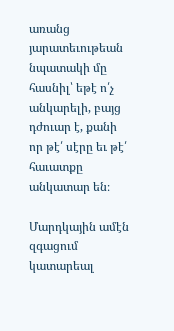առանց յարատեւութեան նպատակի մը հասնիլ՝ եթէ ո՛չ անկարելի, բայց դժուար է, քանի որ թէ՛ սէրը եւ թէ՛ հաւատքը անկատար են։

Մարդկային ամէն զգացում կատարեալ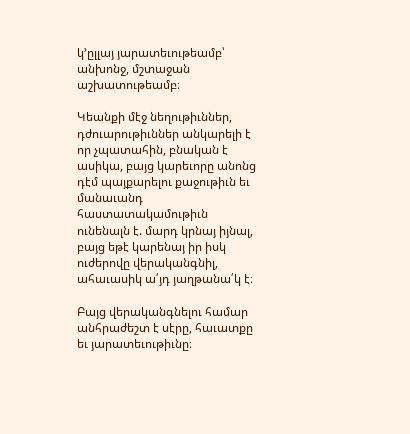կ՚ըլլայ յարատեւութեամբ՝ անխոնջ, մշտաջան աշխատութեամբ։

Կեանքի մէջ նեղութիւններ, դժուարութիւններ անկարելի է որ չպատահին, բնական է ասիկա, բայց կարեւորը անոնց դէմ պայքարելու քաջութիւն եւ մանաւանդ հաստատակամութիւն ունենալն է. մարդ կրնայ իյնալ, բայց եթէ կարենայ իր իսկ ուժերովը վերականգնիլ, ահաւասիկ ա՛յդ յաղթանա՛կ է։

Բայց վերականգնելու համար անհրաժեշտ է սէրը, հաւատքը եւ յարատեւութիւնը։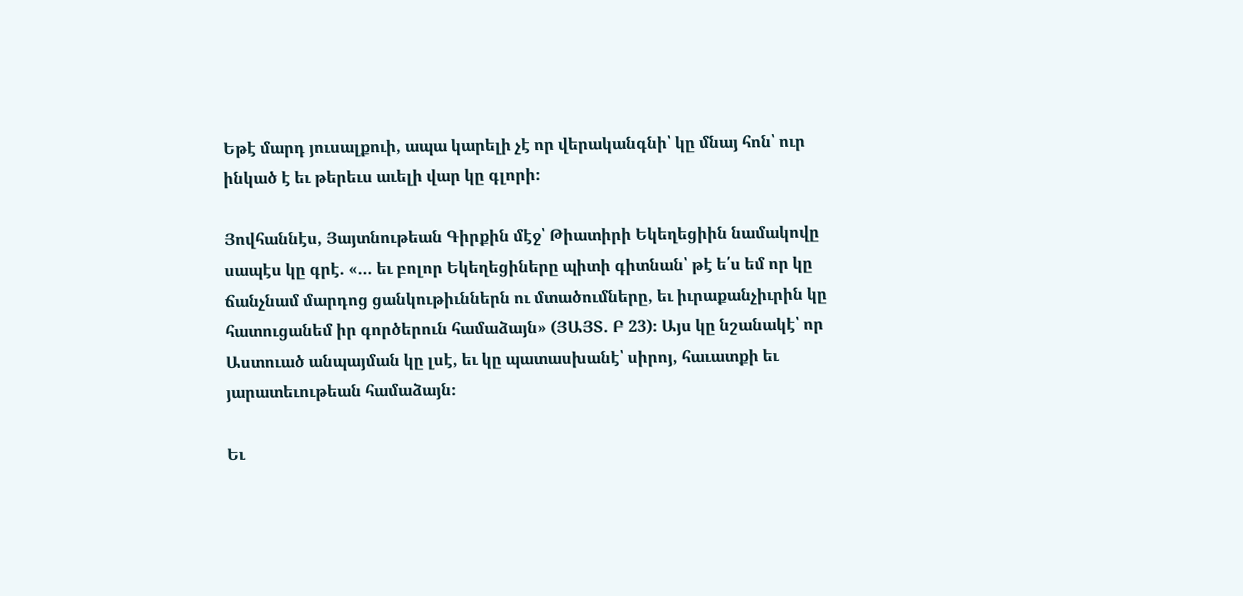Եթէ մարդ յուսալքուի, ապա կարելի չէ որ վերականգնի՝ կը մնայ հոն՝ ուր ինկած է եւ թերեւս աւելի վար կը գլորի։

Յովհաննէս, Յայտնութեան Գիրքին մէջ՝ Թիատիրի Եկեղեցիին նամակովը սապէս կը գրէ. «… եւ բոլոր Եկեղեցիները պիտի գիտնան՝ թէ ե՛ս եմ որ կը ճանչնամ մարդոց ցանկութիւններն ու մտածումները, եւ իւրաքանչիւրին կը հատուցանեմ իր գործերուն համաձայն» (ՅԱՅՏ. Բ 23)։ Այս կը նշանակէ՝ որ Աստուած անպայման կը լսէ, եւ կը պատասխանէ՝ սիրոյ, հաւատքի եւ յարատեւութեան համաձայն։

Եւ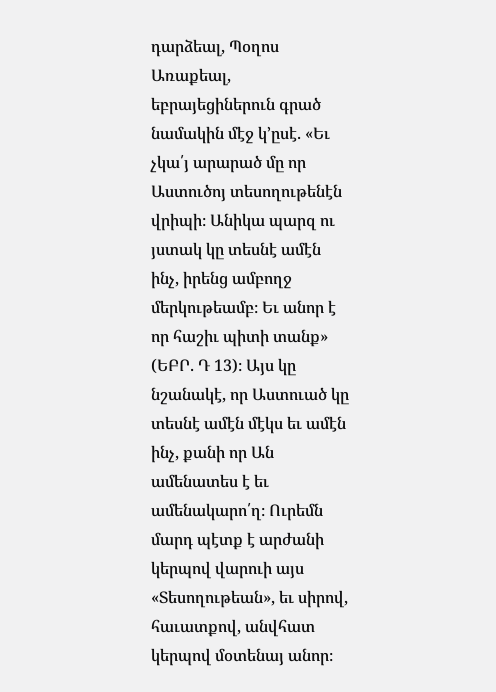դարձեալ, Պօղոս Առաքեալ, եբրայեցիներուն գրած նամակին մէջ կ՚ըսէ. «Եւ չկա՛յ արարած մը որ Աստուծոյ տեսողութենէն վրիպի։ Անիկա պարզ ու յստակ կը տեսնէ ամէն ինչ, իրենց ամբողջ մերկութեամբ։ Եւ անոր է որ հաշիւ պիտի տանք» (ԵԲՐ. Դ 13)։ Այս կը նշանակէ, որ Աստուած կը տեսնէ ամէն մէկս եւ ամէն ինչ, քանի որ Ան ամենատես է եւ ամենակարո՛ղ։ Ուրեմն մարդ պէտք է արժանի կերպով վարուի այս «Տեսողութեան», եւ սիրով, հաւատքով, անվհատ կերպով մօտենայ անոր։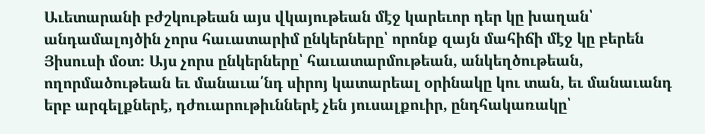Աւետարանի բժշկութեան այս վկայութեան մէջ կարեւոր դեր կը խաղան՝ անդամալոյծին չորս հաւատարիմ ընկերները՝ որոնք զայն մահիճի մէջ կը բերեն Յիսուսի մօտ։ Այս չորս ընկերները՝ հաւատարմութեան, անկեղծութեան, ողորմածութեան եւ մանաւա՛նդ սիրոյ կատարեալ օրինակը կու տան, եւ մանաւանդ երբ արգելքներէ, դժուարութիւններէ չեն յուսալքուիր, ընդհակառակը՝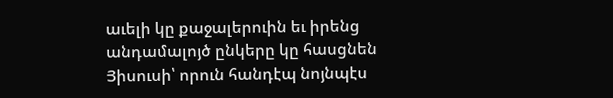աւելի կը քաջալերուին եւ իրենց անդամալոյծ ընկերը կը հասցնեն Յիսուսի՝ որուն հանդէպ նոյնպէս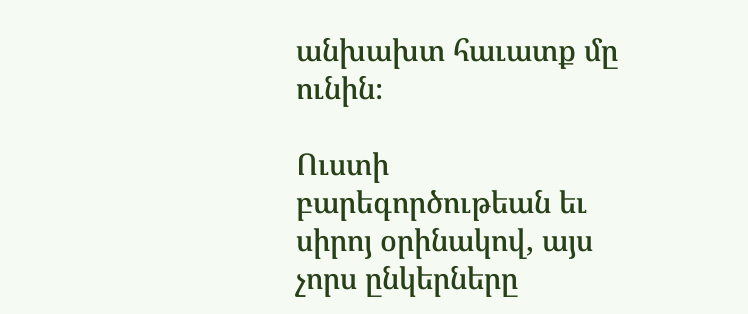անխախտ հաւատք մը ունին։

Ուստի բարեգործութեան եւ սիրոյ օրինակով, այս չորս ընկերները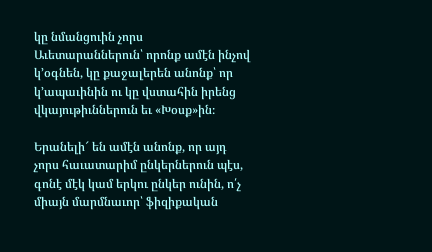կը նմանցուին չորս Աւետարաններուն՝ որոնք ամէն ինչով կ՚օգնեն, կը քաջալերեն անոնք՝ որ կ՚ապաւինին ու կը վստահին իրենց վկայութիւններուն եւ «Խօսք»ին։

Երանելի՜ են ամէն անոնք, որ այդ չորս հաւատարիմ ընկերներուն պէս, գոնէ մէկ կամ երկու ընկեր ունին, ո՛չ միայն մարմնաւոր՝ ֆիզիքական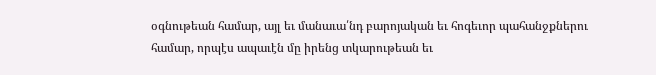օգնութեան համար, այլ եւ մանաւա՛նդ բարոյական եւ հոգեւոր պահանջքներու համար, որպէս ապաւէն մը իրենց տկարութեան եւ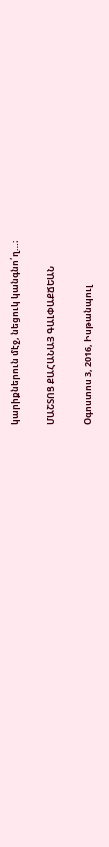կարիքներուն մէջ, նեցուկ կանգնո՛ղ…։

ՄԱՇՏՈՑ ՔԱՀԱՆԱՅ ԳԱԼՓԱՔՃԵԱՆ

Օգոստոս 3, 2016, Իսթանպուլ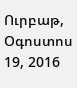Ուրբաթ, Օգոստոս 19, 2016